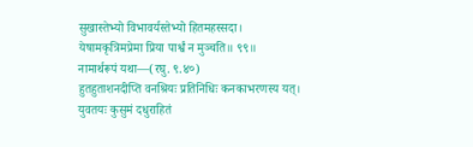सुखास्तेभ्यो विभावर्यस्तेभ्यो हितमहस्सदा।
येषामकृत्रिमप्रेमा प्रिया पार्श्वं न मुञ्चति॥ ९९॥
नामार्थरूपं यथा—(रघु. ९.४०)
हुतहुताशनदीप्ति वनश्रियः प्रतिनिधिः कनकाभरणस्य यत्।
युवतयः कुसुमं दधुराहितं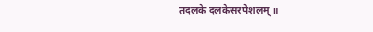तदलके दलकेसरपेशलम्॥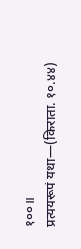१००॥
प्रत्ययरूपं यथा—(किराता. १०.४४)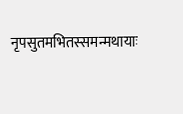नृपसुतमभितस्समन्मथायाः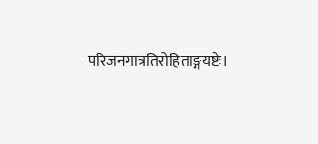परिजनगात्रतिरोहिताङ्गयष्टेः।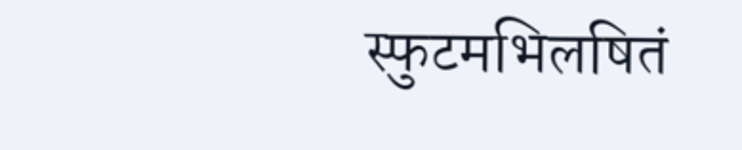स्फुटमभिलषितं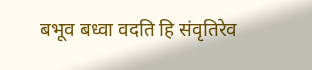बभूव बध्वा वदति हि संवृतिरेव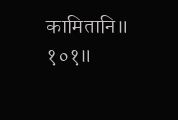कामितानि॥ १०१॥